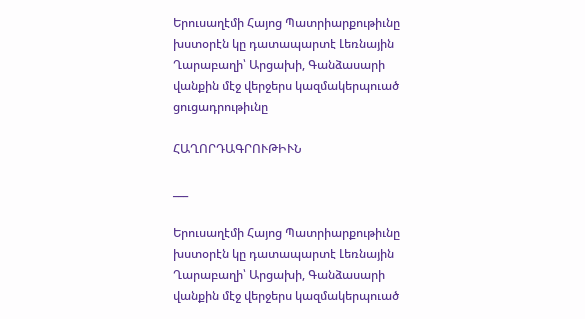Երուսաղէմի Հայոց Պատրիարքութիւնը խստօրէն կը դատապարտէ Լեռնային Ղարաբաղի՝ Արցախի, Գանձասարի վանքին մէջ վերջերս կազմակերպուած ցուցադրութիւնը

ՀԱՂՈՐԴԱԳՐՈՒԹԻՒՆ

___

Երուսաղէմի Հայոց Պատրիարքութիւնը խստօրէն կը դատապարտէ Լեռնային Ղարաբաղի՝ Արցախի, Գանձասարի վանքին մէջ վերջերս կազմակերպուած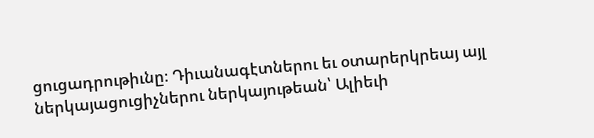ցուցադրութիւնը։ Դիւանագէտներու եւ օտարերկրեայ այլ ներկայացուցիչներու ներկայութեան՝ Ալիեւի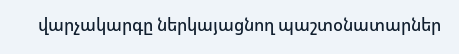վարչակարգը ներկայացնող պաշտօնատարներ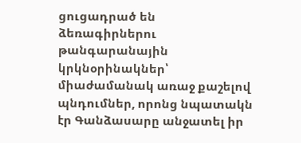ցուցադրած են ձեռագիրներու թանգարանային կրկնօրինակներ՝ միաժամանակ առաջ քաշելով պնդումներ, որոնց նպատակն էր Գանձասարը անջատել իր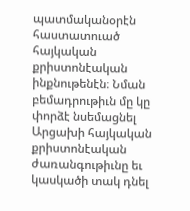պատմականօրէն հաստատուած հայկական քրիստոնէական ինքնութենէն։ Նման բեմադրութիւն մը կը փորձէ նսեմացնել Արցախի հայկական քրիստոնէական ժառանգութիւնը եւ կասկածի տակ դնել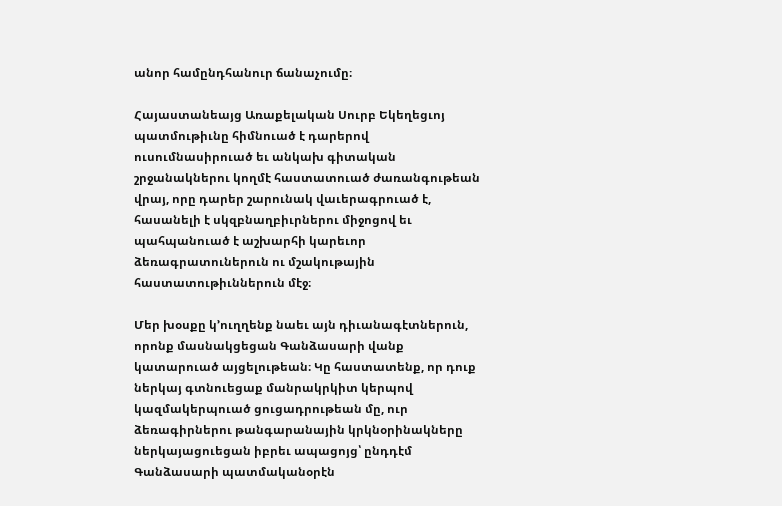անոր համընդհանուր ճանաչումը։

Հայաստանեայց Առաքելական Սուրբ Եկեղեցւոյ պատմութիւնը հիմնուած է դարերով ուսումնասիրուած եւ անկախ գիտական շրջանակներու կողմէ հաստատուած ժառանգութեան վրայ, որը դարեր շարունակ վաւերագրուած է, հասանելի է սկզբնաղբիւրներու միջոցով եւ պահպանուած է աշխարհի կարեւոր ձեռագրատուներուն ու մշակութային հաստատութիւններուն մէջ։

Մեր խօսքը կ’ուղղենք նաեւ այն դիւանագէտներուն, որոնք մասնակցեցան Գանձասարի վանք կատարուած այցելութեան։ Կը հաստատենք, որ դուք ներկայ գտնուեցաք մանրակրկիտ կերպով կազմակերպուած ցուցադրութեան մը, ուր ձեռագիրներու թանգարանային կրկնօրինակները ներկայացուեցան իբրեւ ապացոյց՝ ընդդէմ Գանձասարի պատմականօրէն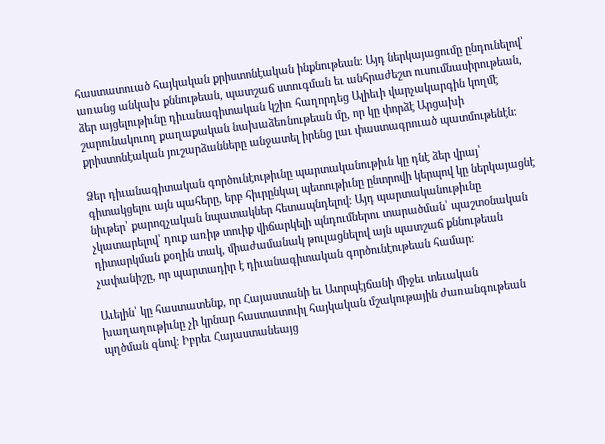հաստատուած հայկական քրիստոնէական ինքնութեան։ Այդ ներկայացումը ընդունելով՝ առանց անկախ քննութեան, պատշաճ ստուգման եւ անհրաժեշտ ուսումնասիրութեան, ձեր այցելութիւնը դիւանագիտական կշիռ հաղորդեց Ալիեւի վարչակարգին կողմէ շարունակուող քաղաքական նախաձեռնութեան մը, որ կը փորձէ Արցախի քրիստոնէական յուշարձանները անջատել իրենց լաւ փաստագրուած պատմութենէն։

Ձեր դիւանագիտական գործունէութիւնը պարտականութիւն կը դնէ ձեր վրայ՝ գիտակցելու այն պահերը, երբ հիւրընկալ պետութիւնը ընտրովի կերպով կը ներկայացնէ նիւթեր՝ քարոզչական նպատակներ հետապնդելով։ Այդ պարտականութիւնը չկատարելով՝ դուք առիթ տուիք վիճարկելի պնդումներու տարածման՝ պաշտօնական դիտարկման քօղին տակ, միաժամանակ թուլացնելով այն պատշաճ քննութեան չափանիշը, որ պարտադիր է դիւանագիտական գործունէութեան համար։

Աւելին՝ կը հաստատենք, որ Հայաստանի եւ Ատրպէյճանի միջեւ տեւական խաղաղութիւնը չի կրնար հաստատուիլ հայկական մշակութային ժառանգութեան պղծման գնով։ Իբրեւ Հայաստանեայց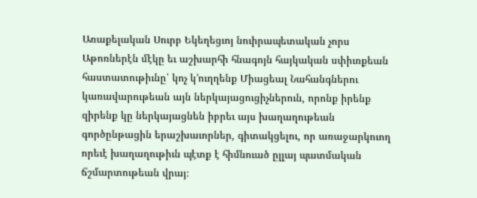Առաքելական Սուրբ Եկեղեցւոյ նուիրապետական չորս Աթոռներէն մէկը եւ աշխարհի հնագոյն հայկական սփիւռքեան հաստատութիւնը՝ կոչ կ’ուղղենք Միացեալ Նահանգներու կառավարութեան այն ներկայացուցիչներուն, որոնք իրենք զիրենք կը ներկայացնեն իբրեւ այս խաղաղութեան գործընթացին երաշխաւորներ, գիտակցելու, որ առաջարկուող որեւէ խաղաղութիւն պէտք է հիմնուած ըլլայ պատմական ճշմարտութեան վրայ։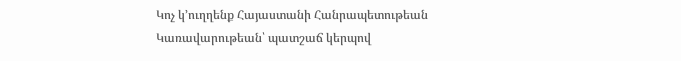Կոչ կ’ուղղենք Հայաստանի Հանրապետութեան Կառավարութեան՝ պատշաճ կերպով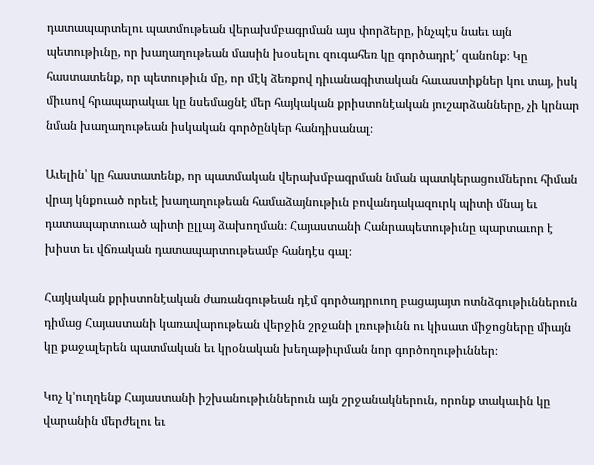դատապարտելու պատմութեան վերախմբագրման այս փորձերը, ինչպէս նաեւ այն պետութիւնը, որ խաղաղութեան մասին խօսելու զուգահեռ կը գործադրէ՛ զանոնք։ Կը հաստատենք, որ պետութիւն մը, որ մէկ ձեռքով դիւանագիտական հաւաստիքներ կու տայ, իսկ միւսով հրապարակաւ կը նսեմացնէ մեր հայկական քրիստոնէական յուշարձանները, չի կրնար նման խաղաղութեան իսկական գործընկեր հանդիսանալ։

Աւելին՝ կը հաստատենք, որ պատմական վերախմբագրման նման պատկերացումներու հիման վրայ կնքուած որեւէ խաղաղութեան համաձայնութիւն բովանդակազուրկ պիտի մնայ եւ դատապարտուած պիտի ըլլայ ձախողման։ Հայաստանի Հանրապետութիւնը պարտաւոր է խիստ եւ վճռական դատապարտութեամբ հանդէս գալ։

Հայկական քրիստոնէական ժառանգութեան դէմ գործադրուող բացայայտ ոտնձգութիւններուն դիմաց Հայաստանի կառավարութեան վերջին շրջանի լռութիւնն ու կիսատ միջոցները միայն կը քաջալերեն պատմական եւ կրօնական խեղաթիւրման նոր գործողութիւններ։

Կոչ կ’ուղղենք Հայաստանի իշխանութիւններուն այն շրջանակներուն, որոնք տակաւին կը վարանին մերժելու եւ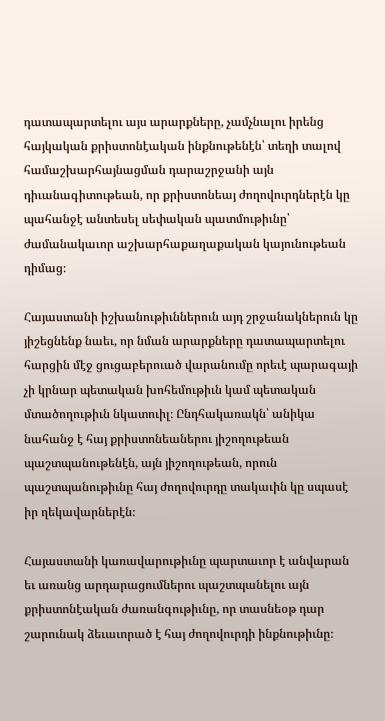դատապարտելու այս արարքները, չամչնալու իրենց հայկական քրիստոնէական ինքնութենէն՝ տեղի տալով համաշխարհայնացման դարաշրջանի այն դիւանագիտութեան, որ քրիստոնեայ ժողովուրդներէն կը պահանջէ անտեսել սեփական պատմութիւնը՝ ժամանակաւոր աշխարհաքաղաքական կայունութեան դիմաց։

Հայաստանի իշխանութիւններուն այդ շրջանակներուն կը յիշեցնենք նաեւ, որ նման արարքները դատապարտելու հարցին մէջ ցուցաբերուած վարանումը որեւէ պարագայի չի կրնար պետական խոհեմութիւն կամ պետական մտածողութիւն նկատուիլ։ Ընդհակառակն՝ անիկա նահանջ է հայ քրիստոնեաներու յիշողութեան պաշտպանութենէն, այն յիշողութեան, որուն պաշտպանութիւնը հայ ժողովուրդը տակաւին կը սպասէ իր ղեկավարներէն։

Հայաստանի կառավարութիւնը պարտաւոր է անվարան եւ առանց արդարացումներու պաշտպանելու այն քրիստոնէական ժառանգութիւնը, որ տասնեօթ դար շարունակ ձեւաւորած է հայ ժողովուրդի ինքնութիւնը։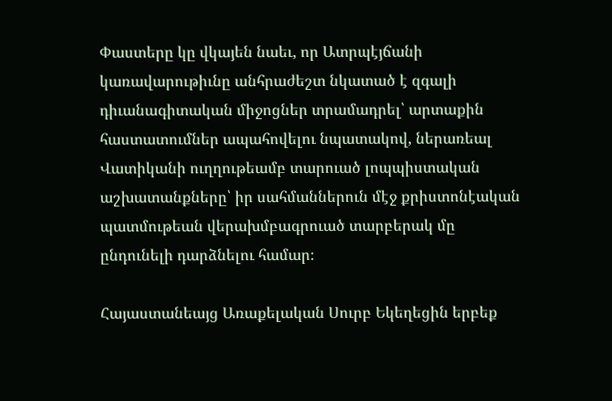Փաստերը կը վկայեն նաեւ, որ Ատրպէյճանի կառավարութիւնը անհրաժեշտ նկատած է զգալի դիւանագիտական միջոցներ տրամադրել՝ արտաքին հաստատումներ ապահովելու նպատակով, ներառեալ Վատիկանի ուղղութեամբ տարուած լոպպիստական աշխատանքները՝ իր սահմաններուն մէջ քրիստոնէական պատմութեան վերախմբագրուած տարբերակ մը ընդունելի դարձնելու համար։

Հայաստանեայց Առաքելական Սուրբ Եկեղեցին երբեք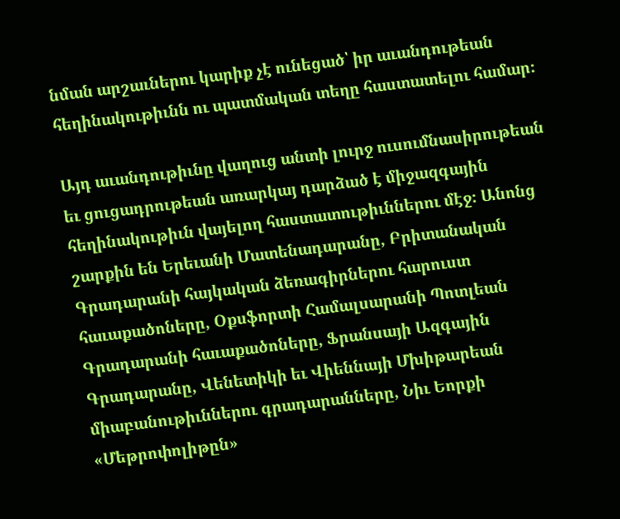նման արշաւներու կարիք չէ ունեցած՝ իր աւանդութեան հեղինակութիւնն ու պատմական տեղը հաստատելու համար։

Այդ աւանդութիւնը վաղուց անտի լուրջ ուսումնասիրութեան եւ ցուցադրութեան առարկայ դարձած է միջազգային հեղինակութիւն վայելող հաստատութիւններու մէջ։ Անոնց շարքին են Երեւանի Մատենադարանը, Բրիտանական Գրադարանի հայկական ձեռագիրներու հարուստ հաւաքածոները, Օքսֆորտի Համալսարանի Պոտլեան Գրադարանի հաւաքածոները, Ֆրանսայի Ազգային Գրադարանը, Վենետիկի եւ Վիեննայի Մխիթարեան միաբանութիւններու գրադարանները, Նիւ Եորքի «Մեթրոփոլիթըն»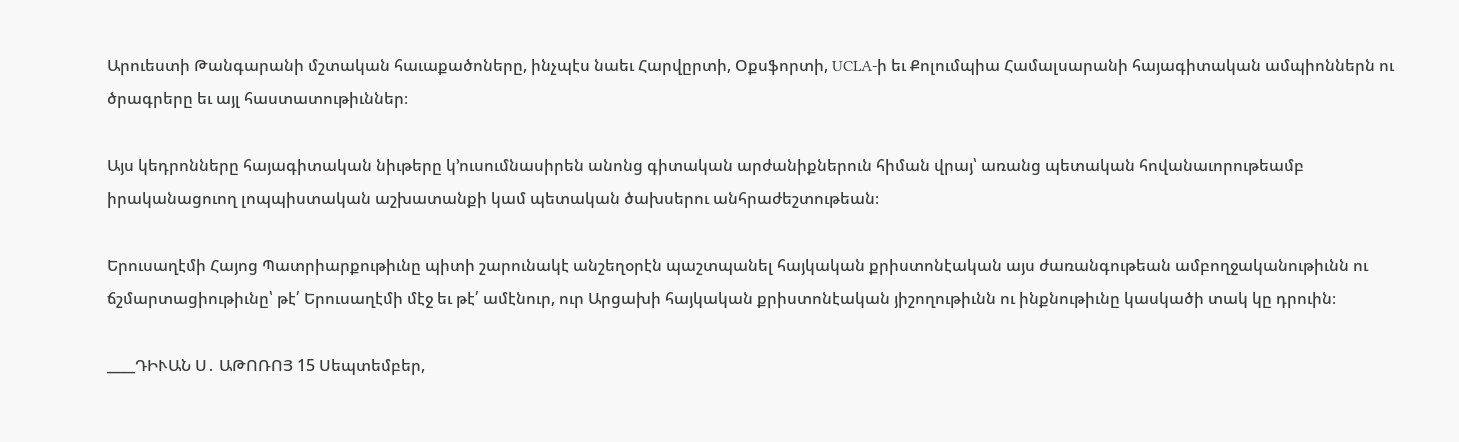Արուեստի Թանգարանի մշտական հաւաքածոները, ինչպէս նաեւ Հարվըրտի, Օքսֆորտի, UCLA-ի եւ Քոլումպիա Համալսարանի հայագիտական ամպիոններն ու ծրագրերը եւ այլ հաստատութիւններ։

Այս կեդրոնները հայագիտական նիւթերը կ’ուսումնասիրեն անոնց գիտական արժանիքներուն հիման վրայ՝ առանց պետական հովանաւորութեամբ իրականացուող լոպպիստական աշխատանքի կամ պետական ծախսերու անհրաժեշտութեան։

Երուսաղէմի Հայոց Պատրիարքութիւնը պիտի շարունակէ անշեղօրէն պաշտպանել հայկական քրիստոնէական այս ժառանգութեան ամբողջականութիւնն ու ճշմարտացիութիւնը՝ թէ՛ Երուսաղէմի մէջ եւ թէ՛ ամէնուր, ուր Արցախի հայկական քրիստոնէական յիշողութիւնն ու ինքնութիւնը կասկածի տակ կը դրուին։

____ԴԻՒԱՆ Ս․ ԱԹՈՌՈՅ 15 Սեպտեմբեր,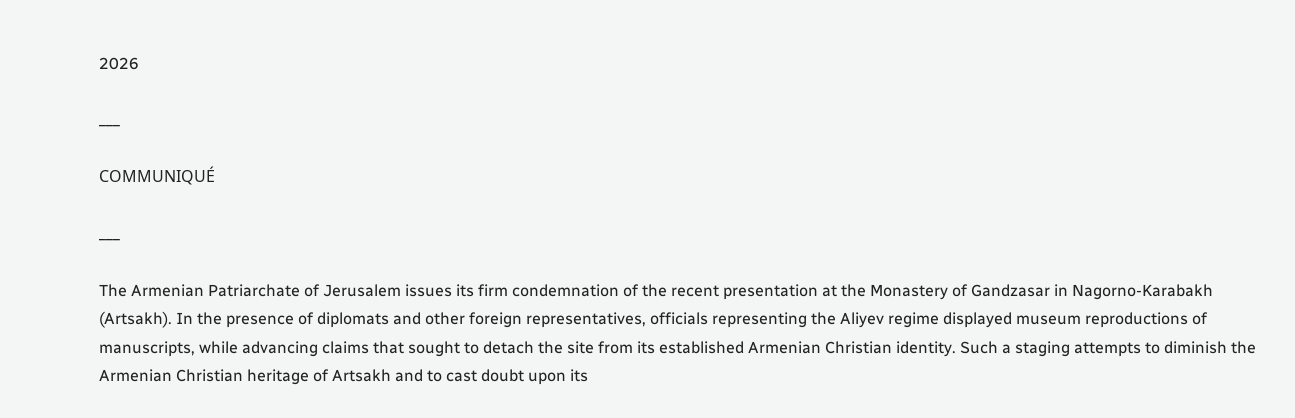2026

___

COMMUNIQUÉ

___

The Armenian Patriarchate of Jerusalem issues its firm condemnation of the recent presentation at the Monastery of Gandzasar in Nagorno-Karabakh (Artsakh). In the presence of diplomats and other foreign representatives, officials representing the Aliyev regime displayed museum reproductions of manuscripts, while advancing claims that sought to detach the site from its established Armenian Christian identity. Such a staging attempts to diminish the Armenian Christian heritage of Artsakh and to cast doubt upon its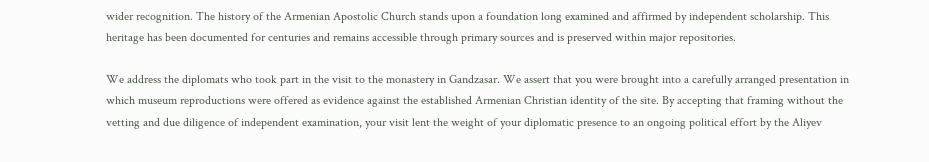wider recognition. The history of the Armenian Apostolic Church stands upon a foundation long examined and affirmed by independent scholarship. This heritage has been documented for centuries and remains accessible through primary sources and is preserved within major repositories.

We address the diplomats who took part in the visit to the monastery in Gandzasar. We assert that you were brought into a carefully arranged presentation in which museum reproductions were offered as evidence against the established Armenian Christian identity of the site. By accepting that framing without the vetting and due diligence of independent examination, your visit lent the weight of your diplomatic presence to an ongoing political effort by the Aliyev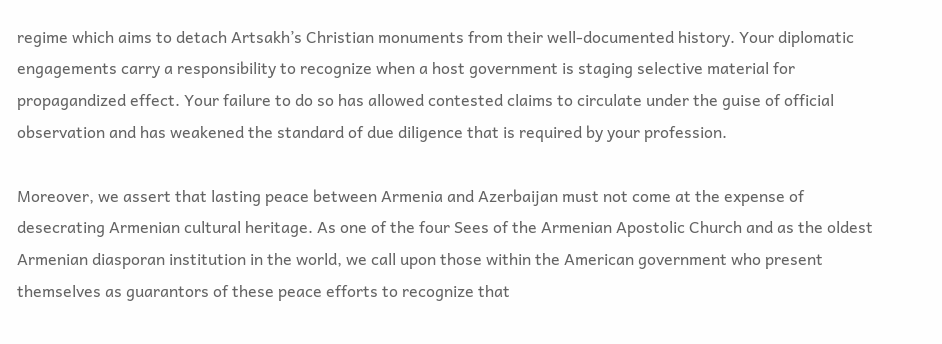regime which aims to detach Artsakh’s Christian monuments from their well-documented history. Your diplomatic engagements carry a responsibility to recognize when a host government is staging selective material for propagandized effect. Your failure to do so has allowed contested claims to circulate under the guise of official observation and has weakened the standard of due diligence that is required by your profession.

Moreover, we assert that lasting peace between Armenia and Azerbaijan must not come at the expense of desecrating Armenian cultural heritage. As one of the four Sees of the Armenian Apostolic Church and as the oldest Armenian diasporan institution in the world, we call upon those within the American government who present themselves as guarantors of these peace efforts to recognize that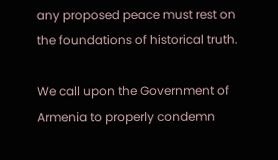any proposed peace must rest on the foundations of historical truth.

We call upon the Government of Armenia to properly condemn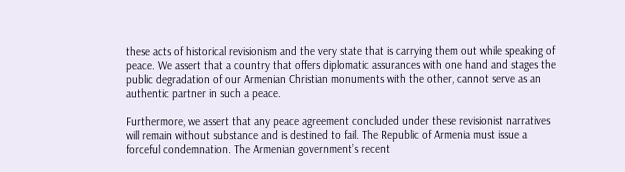these acts of historical revisionism and the very state that is carrying them out while speaking of peace. We assert that a country that offers diplomatic assurances with one hand and stages the public degradation of our Armenian Christian monuments with the other, cannot serve as an authentic partner in such a peace.

Furthermore, we assert that any peace agreement concluded under these revisionist narratives will remain without substance and is destined to fail. The Republic of Armenia must issue a forceful condemnation. The Armenian government’s recent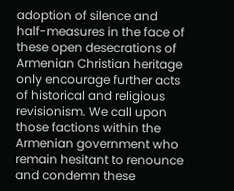adoption of silence and half-measures in the face of these open desecrations of Armenian Christian heritage only encourage further acts of historical and religious revisionism. We call upon those factions within the Armenian government who remain hesitant to renounce and condemn these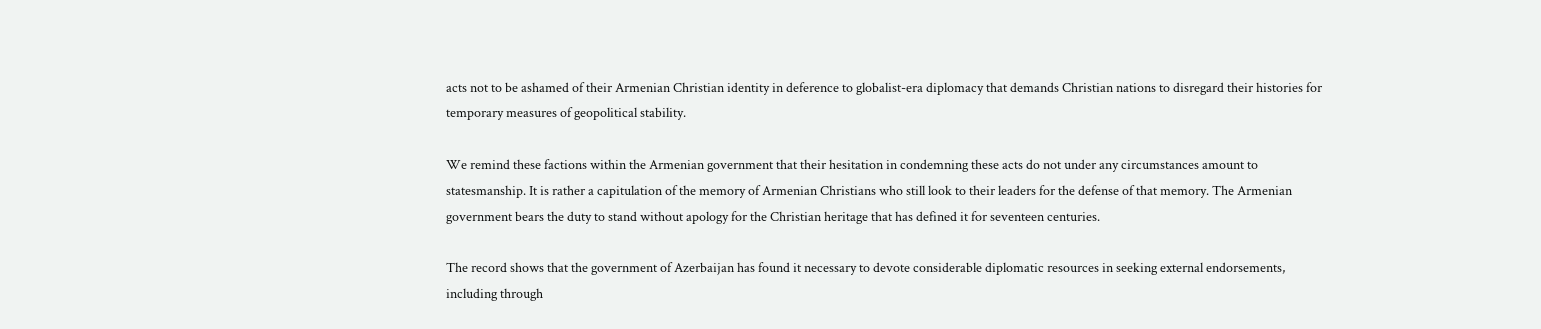acts not to be ashamed of their Armenian Christian identity in deference to globalist-era diplomacy that demands Christian nations to disregard their histories for temporary measures of geopolitical stability.

We remind these factions within the Armenian government that their hesitation in condemning these acts do not under any circumstances amount to statesmanship. It is rather a capitulation of the memory of Armenian Christians who still look to their leaders for the defense of that memory. The Armenian government bears the duty to stand without apology for the Christian heritage that has defined it for seventeen centuries.

The record shows that the government of Azerbaijan has found it necessary to devote considerable diplomatic resources in seeking external endorsements, including through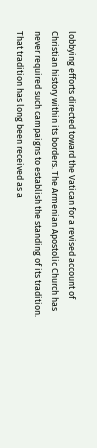lobbying efforts directed toward the Vatican for a revised account of Christian history within its borders. The Armenian Apostolic Church has never required such campaigns to establish the standing of its tradition. That tradition has long been received as a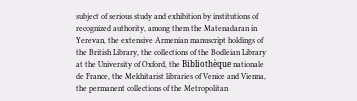subject of serious study and exhibition by institutions of recognized authority, among them the Matenadaran in Yerevan, the extensive Armenian manuscript holdings of the British Library, the collections of the Bodleian Library at the University of Oxford, the Bibliothèque nationale de France, the Mekhitarist libraries of Venice and Vienna, the permanent collections of the Metropolitan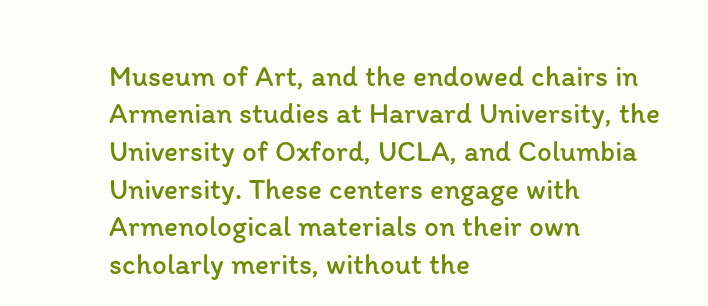Museum of Art, and the endowed chairs in Armenian studies at Harvard University, the University of Oxford, UCLA, and Columbia University. These centers engage with Armenological materials on their own scholarly merits, without the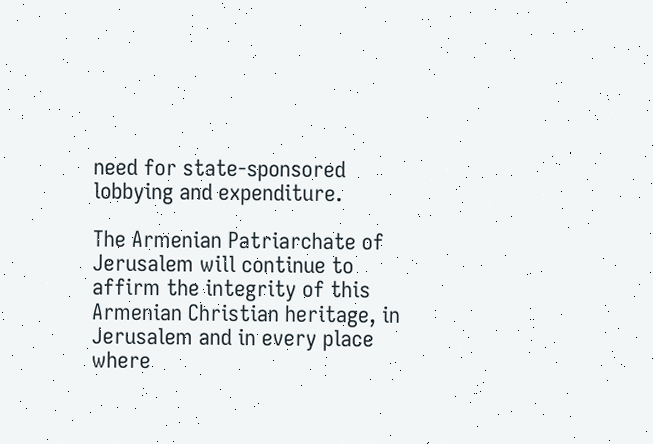need for state-sponsored lobbying and expenditure.

The Armenian Patriarchate of Jerusalem will continue to affirm the integrity of this Armenian Christian heritage, in Jerusalem and in every place where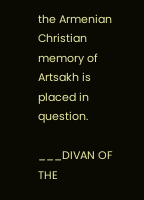the Armenian Christian memory of Artsakh is placed in question.

___DIVAN OF THE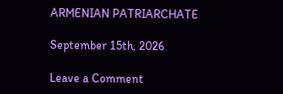ARMENIAN PATRIARCHATE

September 15th, 2026

Leave a Comment